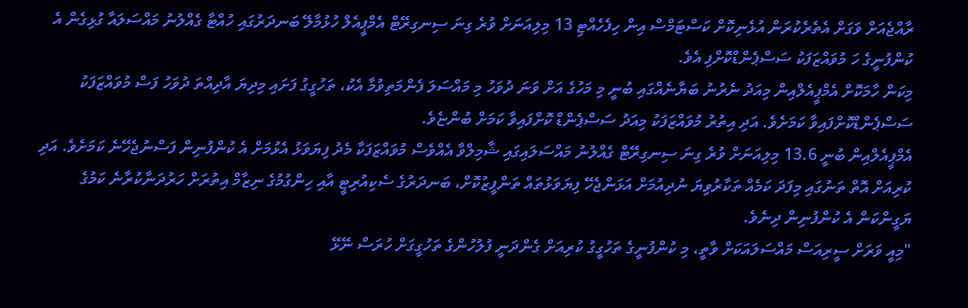ރާއްޖެއަށް ވަގަށް އެތެރެކުރަން އުޅެނިކޮށް ކަސްޓަމްސް އިން ހިފެހެއްޓި 13 މިލިއަނަށް ވުރެ ގިނަ ސިނގިރޭޓް އެމްޕީއެލް ހުޅުމާލޭ ބަނދަރުގައި ހުއްޓާ ގެއްލުނު މައްސަލައާ ގުޅިގެން އެ ކުންފުނީގެ ހަ މުވައްޒަފަކު ސަސްޕެންޑްކޮށްފި އެވެ.
މިކަން ހާމަކޮށް އެމްޕީއެލްއިން މިއަދު ނެރުނު ބަޔާނެއްގައި ބުނީ މި މަހުގެ އަށް ވަނަ ދުވަހު މި މައްސަލަ ފެންމަތިވުމާ އެކު، ތަހުގީގު ފަށައި މިދިޔަ އާދިއްތަ ދުވަހު ފަސް މުވައްޒަފަކު ސަސްޕެންޑްކޮށްފައިވާ ކަމަށެވެ. އަދި އިތުރު މުވައްޒަފަކު މިއަދު ސަސްޕެންޑް ކޮށްފައިވާ ކަމަށް ބުންޏެވެ.
އެމްޕީއެލްއިން ބުނީ 13.6 މިލިއަނަށް ވުރެ ގިނަ ސިނގިރޭޓް ގެއްލުނު މައްސަލައިގައި ޝާމިލްވާ އެއްވެސް މުވައްޒަފަކާ މެދު ފިޔަވަޅު އެޅުމަށް އެ ކުންފުނިން ފަސްނުޖެހޭނެ ކަމަށެވެ. އަދި ކުރިއަށް އޮތް ތަނުގައި މިފަދަ ކަމެއް ތަކާރުވިޔަ ނުދިއުމަށް އަޅަންޖެހޭ ފިޔަވަޅުތައް ތަންފީޒުކޮށް، ބަނދަރުގެ ސެކިއުރިޓީ އާއި ހިންގުމުގެ ނިޒާމް އިތުރަށް ހަރުދަނާކުރާނެ ކަމުގެ ޔަގީންކަން އެ ކުންފުނިން ދިނެވެ.
"މިއީ ވަރަށް ސީރިއަސް މައްސަލައަކަށް ވާތީ، މި ކުންފުނީގެ ތަހުގީގު ކުރިއަށް ގެންދަނީ ފުލުހުންގެ ތަހުގީގަށް ހުރަސް ނޭޅޭ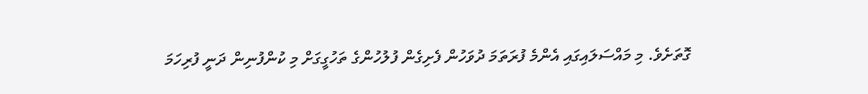ގޮތަށެވެ. މި މައްސަލައިގައި އެންމެ ފުރަތަމަ ދުވަހުން ފެށިގެން ފުލުހުންގެ ތަހުގީގަށް މި ކުންފުނިން ދަނީ ފުރިހަމަ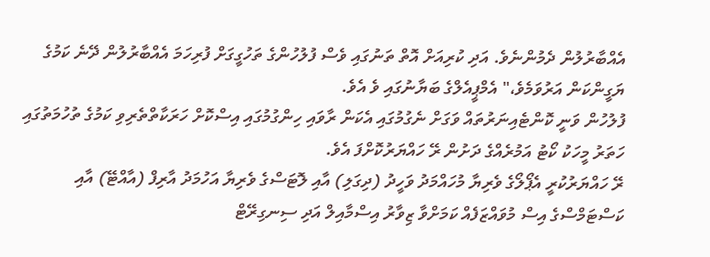އެއްބާރުލުން ދެމުންނެވެ. އަދި ކުރިއަށް އޮތް ތަނުގައި ވެސް ފުލުހުންގެ ތަހުގީގަށް ފުރިހަމަ އެއްބާރުލުން ދޭނެ ކަމުގެ ޔަގީންކަން އަރުވަމެވެ،" އެމްޕީއެލްގެ ބަޔާނުގައި ވެ އެވެ.
ފުލުހުން ވަނީ ކޮންޓެއިނަރުތައް ވަގަށް ނެގުމުގައި އެކަން ރާވައި ހިންގުމުގައި އިސްކޮށް ހަރަކާތްތެރިވި ކަމުގެ ތުހުމަތުގައި ހަތަރު މީހަކު ކޯޓު އަމުރެއްގެ ދަށުން ރޭ ހައްޔަރުކޮށްފަ އެވެ.
ރޭ ހައްޔަރުކުރީ އެޕޯލޯގެ ވެރިޔާ މުހައްމަދު ވަހީދު (ދިގަލި) އާއި ލޮޓަސްގެ ވެރިޔާ އަހުމަދު އާރިފް (އާއްޓޭ) އާއި ކަސްޓަމްސްގެ އިސް މުވައްޒަފެއް ކަމަށްވާ ޒިވާރު އިސްމާއިލް އަދި ސިނގިރޭޓް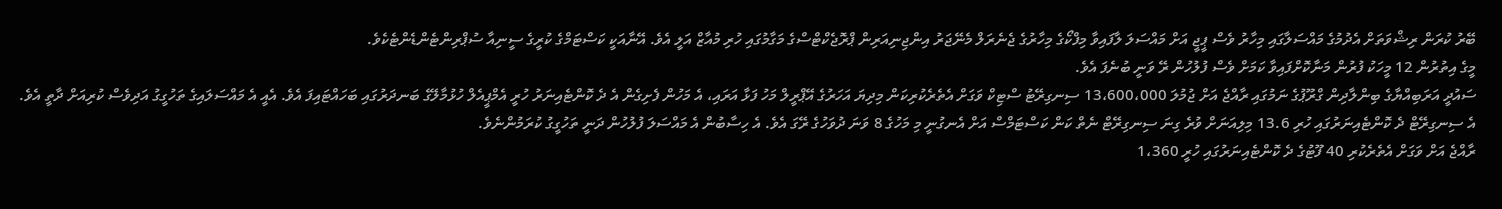ބޭރު ކުރަން ރިޝްވަތަށް އެދުމުގެ މައްސަލާގައި މިހާރު ވެސް ޕީޖީ އަށް މައްސަލަ ލާފައިވާ މިފްކޯގެ މިހާރުގެ ޖެނެރަލް މެނޭޖަރު އިންޖިނިއަރިން ޕްރޮޖެކްޓްސްގެ މަގާމުގައި ހުރި މުއާޒް އަލީ އެވެ. އޭނާއަކީ ކަސްޓަމްގެ ކުރީގެ ސީނިއާ ސުޕްރިންޓެންޑެންޓެކެވެ.
މީގެ އިތުރުން 12 މީހަކު ފުރުން މަނާކޮށްފައިވާ ކަމަށް ވެސް ފުލުހުން ރޭ ވަނީ ބުނެފަ އެވެ.
ސައުދީ އަރަބިއްޔާގެ ބިންލާދިން ގްރޫޕުގެ ނަމުގައި ރާއްޖެ އަށް ޖުމުލަ 13،600،000 ސިނގިރޭޓު ސްޓިކް ވަގަށް އެތެރެކުރިކަން މިދިޔަ އަހަރުގެ އޭޕްރީލް މަހު ފަޅާ އަރައި، އެ މަހުން ފެށިގެން އެ ދެ ކޮންޓެއިނަރު ހުރީ އެމްޕީއެލް ހުޅުމާލޭގެ ބަނދަރުގައި ބަހައްޓައިފަ އެވެ. އެއީ އެ މައްސަލައިގެ ތަހުގީގު އަދިވެސް ކުރިއަށް ދާތީ އެވެ.
އެ ސިނގިރޭޓް ދެ ކޮންޓެއިނަރުގައި ހުރި 13.6 މިލިއަނަށް ވުރެ ގިނަ ސިނގިރޭޓް ނެތް ކަން ކަސްޓަމްސް އަށް އެނގުނީ މި މަހުގެ 8 ވަނަ ދުވަހުގެ ރޭގަ އެވެ. އެ ހިސާބުން އެ މައްސަލަ ފުލުހުން ދަނީ ތަހުގީގު ކުރަމުންނެވެ.
ރާއްޖެ އަށް ވަގަށް އެތެރެކުރި 40 ފޫޓުގެ ދެ ކޮންޓެއިނަރުގައި ހުރީ 1،360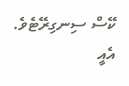ކޭސް ސިނގިރޭޓެވެ. އެއީ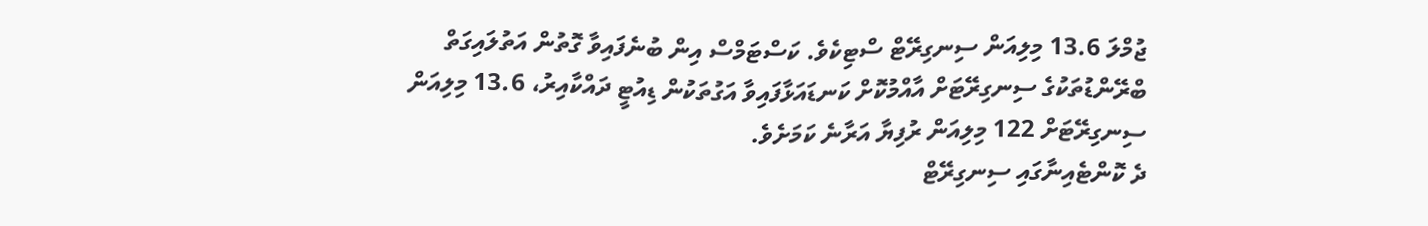ޖުމްލަ 13.6 މިލިއަން ސިނގިރޭޓް ސްޓިކެވެ. ކަސްޓަމްސް އިން ބުނެފައިވާ ގޮތުން އަތުލައިގަތް ބްރޭންޑުތަކުގެ ސިނގިރޭޓަށް އާއްމުކޮށް ކަނޑައަޅާފައިވާ އަގުތަކުން ޑިއުޓީ ދައްކާއިރު، 13.6 މިލިއަން ސިނގިރޭޓަށް 122 މިލިއަން ރުފިޔާ އަރާނެ ކަމަށެވެ.
ދެ ކޮންޓެއިނާގައި ސިނގިރޭޓް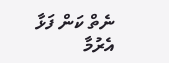ނެތް ކަން ފަޅާ އެރުމާ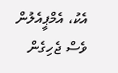އެކު، އެމްޕީއެލުން ވެސް ޖެހިގެން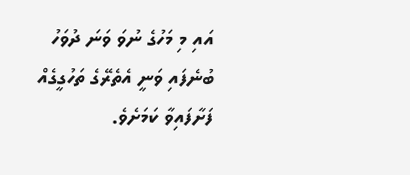އައި މި މަހުގެ ނުވަ ވަނަ ދުވަހު ބުނެފައި ވަނީ އެތެރޭގެ ތަހުގީގެއް ފަށާފައިވާ ކަމަށެވެ.